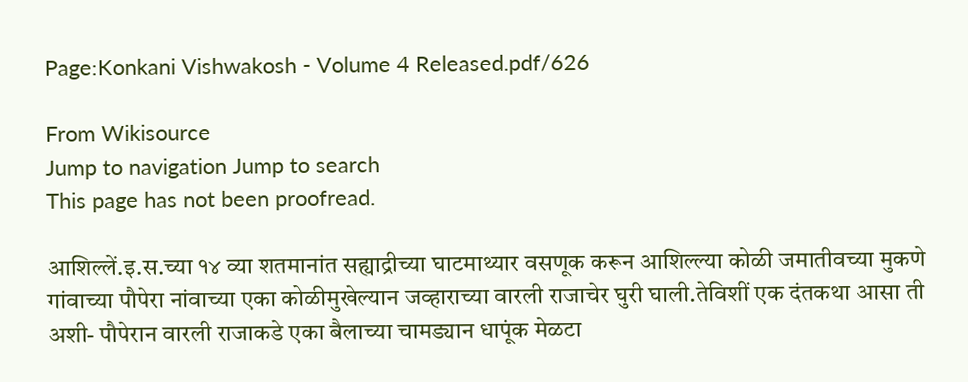Page:Konkani Vishwakosh - Volume 4 Released.pdf/626

From Wikisource
Jump to navigation Jump to search
This page has not been proofread.

आशिल्लें.इ.स.च्या १४ व्या शतमानांत सह्याद्रीच्या घाटमाथ्यार वसणूक करून आशिल्ल्या कोळी जमातीवच्या मुकणे गांवाच्या पौपेरा नांवाच्या एका कोळीमुखेल्यान जव्हाराच्या वारली राजाचेर घुरी घाली.तेविशीं एक दंतकथा आसा ती अशी- पौपेरान वारली राजाकडे एका बैलाच्या चामड्यान धापूंक मेळटा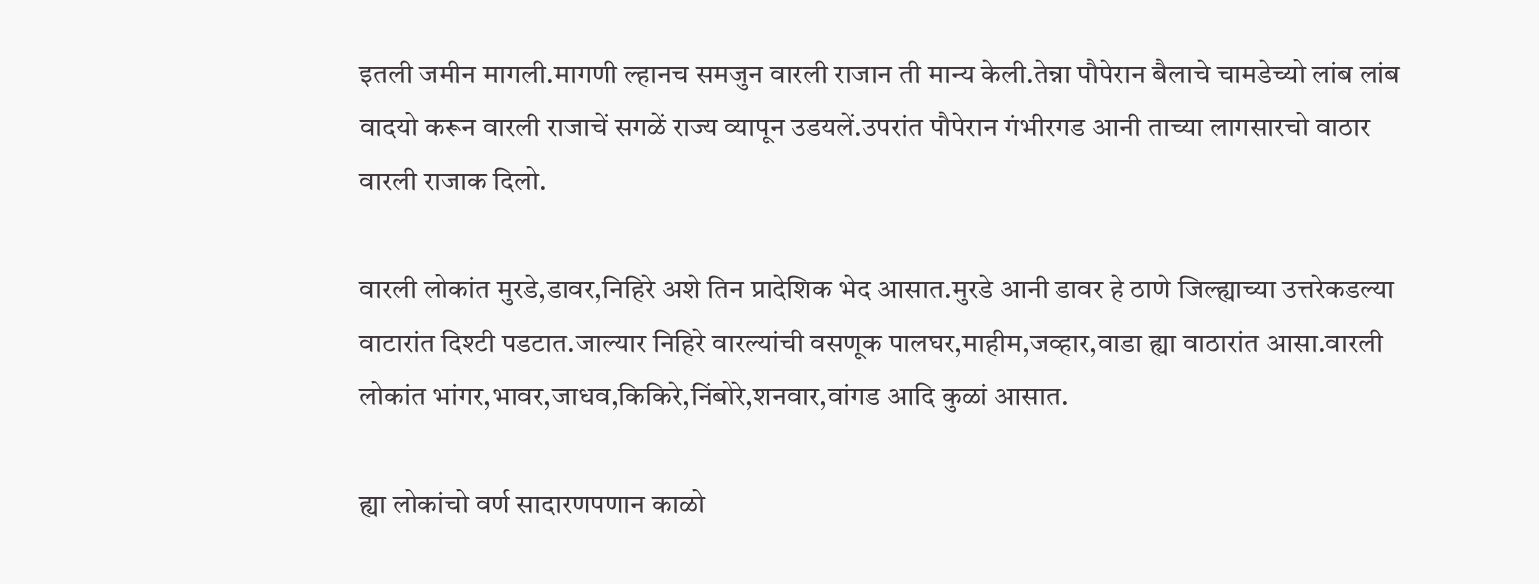इतली जमीन मागली.मागणी ल्हानच समजुन वारली राजान ती मान्य केली.तेन्ना पौपेरान बैलाचे चामडेच्यो लांब लांब वादयो करून वारली राजाचें सगळें राज्य व्यापून उडयलें.उपरांत पौपेरान गंभीरगड आनी ताच्या लागसारचो वाठार वारली राजाक दिलो.

वारली लोकांत मुरडे,डावर,निहिरे अशे तिन प्रादेशिक भेद आसात.मुरडे आनी डावर हे ठाणे जिल्ह्याच्या उत्तरेकडल्या वाटारांत दिश्टी पडटात.जाल्यार निहिरे वारल्यांची वसणूक पालघर,माहीम,जव्हार,वाडा ह्या वाठारांत आसा.वारली लोकांत भांगर,भावर,जाधव,किकिरे,निंबोरे,शनवार,वांगड आदि कुळां आसात.

ह्या लोकांचो वर्ण सादारणपणान काळो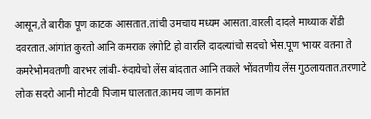आसून,ते बारीक पूण काटक आसतात.तांची उमचाय मध्यम आसता.वारली दादले माथ्याक शेंडी दवरतात.आंगांत कुरतो आनि कमराक लंगोटि हो वारलि दादल्यांचो सदचो भेस.पूण भायर वतना ते कमरेभोमवतणी वारभर लांबी-रुंदायेचो लेंस बांदतात आनि तकले भोंवतणीय लेंस गुठलायतात.तरणाटे लोक सदरो आनी मोटवी पिजाम घालतात.कामय जाण कानांत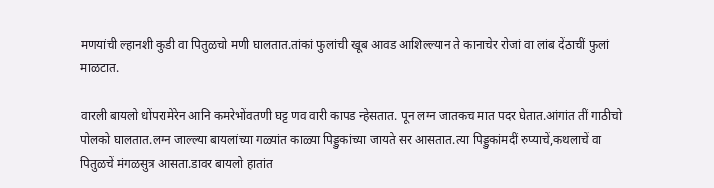मणयांची ल्हानशी कुडी वा पितुळचो मणी घालतात.तांकां फुलांची खूब आवड आशिल्ल्यान ते कानाचेर रोजां वा लांब देंठाचीं फुलां माळटात.

वारली बायलो धोंपरामेरेन आनि कमरेभोंवतणी घट्ट णव वारी कापड न्हेसतात. पून लग्न जातकच मात पदर घेतात.आंगांत तीं गाठीचो पोलको घालतात.लग्न जाल्ल्या बायलांच्या गळ्यांत काळ्या पिड्डुकांच्या जायते सर आसतात.त्या पिड्डुकांमदीं रुप्याचें,कथलाचें वा पितुळचें मंगळसुत्र आसता.डावर बायलो हातांत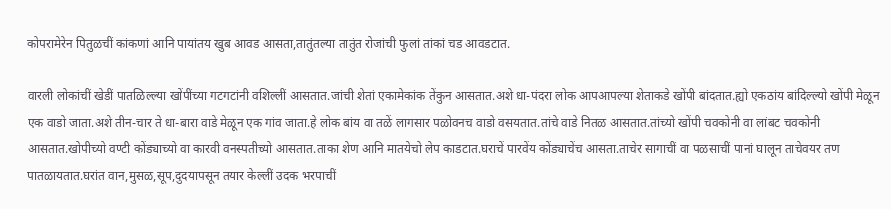कोपरामेरेन पितुळचीं कांकणां आनि पायांतय खुब आवड आसता,तातुंतल्या तातुंत रोजांची फुलां तांकां चड आवडटात.

वारली लोकांचीं खेडीं पातळिल्ल्या खोंपींच्या गटगटांनी वशिल्लीं आसतात.जांची शेतां एकामेकांक तेंकुन आसतात.अशे धा-पंदरा लोक आपआपल्या शेताकडे खोंपी बांदतात.ह्यो एकठांय बांदिल्ल्यो खोंपी मेळून एक वाडो जाता.अशे तीन-चार ते धा-बारा वाडे मेळून एक गांव जाता.हे लोक बांय वा तळें लागसार पळोवनच वाडो वसयतात.तांचे वाडे नितळ आसतात.तांच्यो खोंपी चवकोनी वा लांबट चवकोनी आसतात.खोपीच्यो वण्टी कोंड्याच्यो वा कारवी वनस्पतीच्यो आसतात.ताका शेण आनि मातयेचो लेप काडटात.घराचें पारवेंय कोंड्याचेंच आसता.ताचेर सागाचीं वा पळसाचीं पानां घालून ताचेवयर तण पातळायतात.घरांत वान,मुसळ,सूप,दुदयापसून तयार केल्लीं उदक भरपाचीं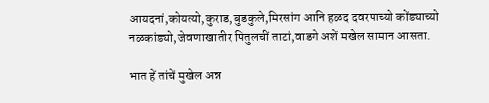आयदनां,कोयत्यो,कुराड,बुडकुले,मिरसांग आनि हळद दवरपाच्यो कोंड्याच्यो नळकांड्यो,जेवणाखातीर पितुलचीं ताटां,वाडगे अशें मखेल सामान आसता.

भात हें तांचें मुखेल अन्न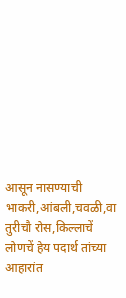आसून नासण्याची भाकरी,आंबली,चवळी,वा तुरीचौ रोस,किल्लाचें लोणचें हेय पदार्थ तांच्या आहारांत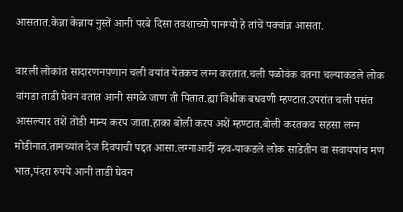आसतात.केन्ना केन्नाय नुस्तें आनी परबे दिसा तवशाच्यो पानग्यो हे तांचें पक्वांन्न आसता.

वारली लोकांत सादारणनपणान चली वयांत येतकच लग्न करतात.चली पळोवंक वतना चल्याकडले लोक वांगडा ताडी घेवन वतात आनी सगळे जाण ती पितात.ह्या विधीक बधवणी म्हण्टात.उपरांत चली पसंत आसल्यार तशें तोंडी मान्य करप जाता.हाका बोली करप अशें म्हण्टात.बोली करतकच सहसा लग्न मोडीनात.तामच्यांत देज दिवपाची पद्दत आसा.लग्नाआदीं न्हव-याकडले लोक साडेतीन वा सवायपांच मण भात,पंदरा रुपये आनी ताडी घेवन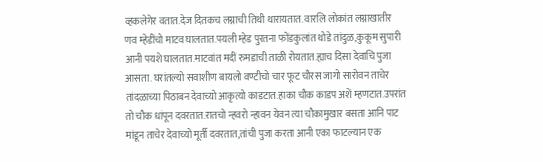व्हकलेगेर वतात.देज दितकच लग्नाची तिथी थारायतात. वारलि लोकांत लग्नाखातीर णव म्हेडींचो माटव घालतात.पयली म्हेड पुरतना फोंडकुलांत थोडे तांदुळ,कुकूम सुपारी आनी पयशे घालतात.माटवांत मदीं रुमडाची ताळी रोयतात.ह्याच दिसा देवाचि पुजा आसता. घरांतल्यो सवाशीण बायलो वण्टीचो चार फूट चौरस जागो सारोवन ताचेर तांदळाच्या पिठाबन देवाच्यो आकृत्यो काडटात.हाका चौक काडप अशें म्हणटात.उपरांत तो चौक धांपून दवरतात.रातचो न्हवरो न्हावन येवन त्या चौकामुखार बसता आनि पाट मांडून ताचेर देवाच्यो मूर्ती दवरतात,तांची पुजा करता आनी एका फाटल्यान एक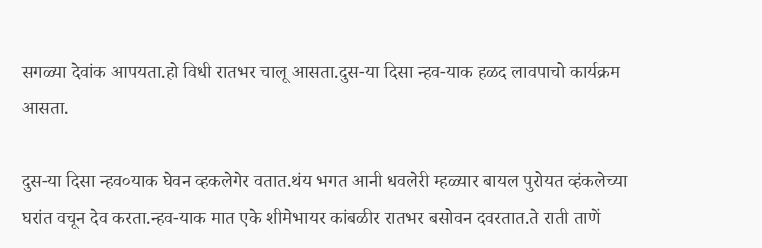सगळ्या देवांक आपयता.हो विधी रातभर चालू आसता.दुस-या दिसा न्हव-याक हळद लावपाचो कार्यक्रम आसता.

दुस-या दिसा न्हव०याक घेवन व्हकलेगेर वतात.थंय भगत आनी धवलेरी म्हळ्यार बायल पुरोयत व्हंकलेच्या घरांत वचून देव करता.न्हव-याक मात एके शीमेभायर कांबळीर रातभर बसोवन दवरतात.ते राती ताणें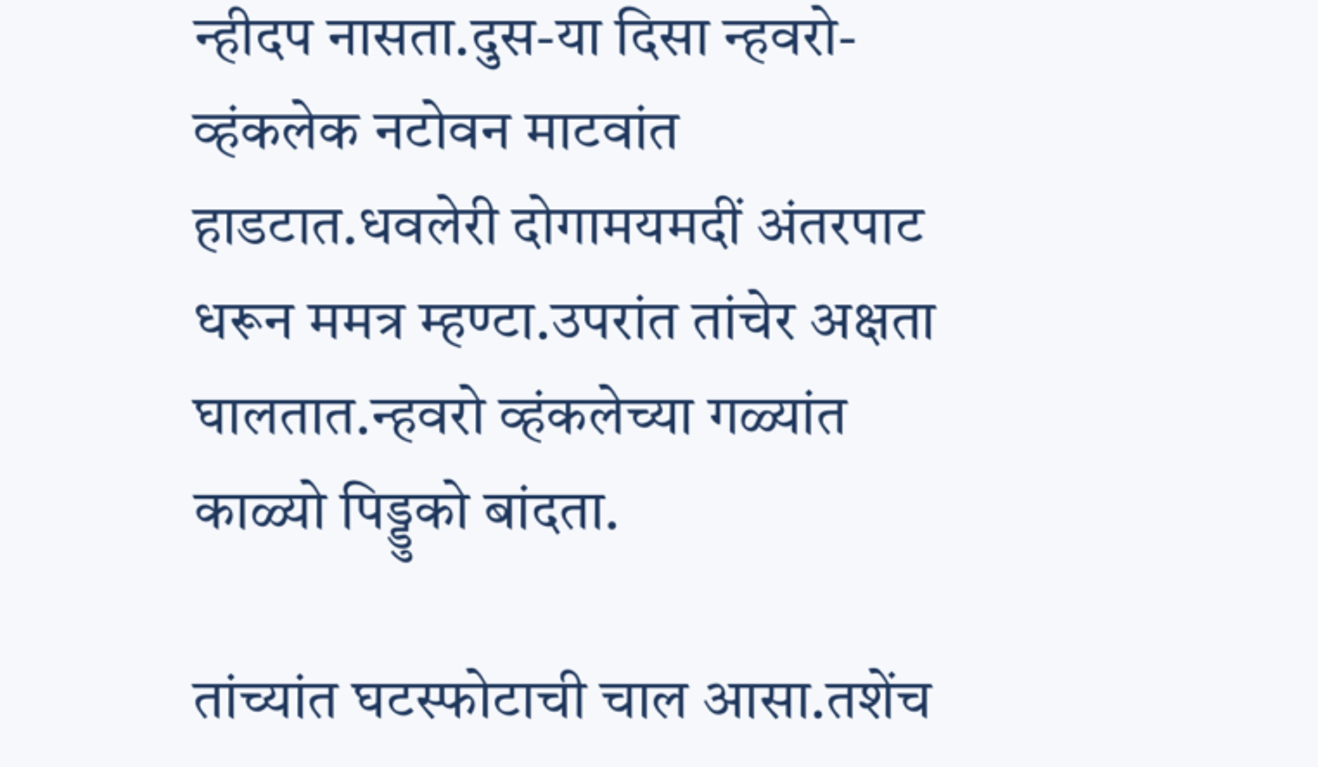न्हीदप नासता.दुस-या दिसा न्हवरो-व्हंकलेक नटोवन माटवांत हाडटात.धवलेरी दोगामयमदीं अंतरपाट धरून ममत्र म्हण्टा.उपरांत तांचेर अक्षता घालतात.न्हवरो व्हंकलेच्या गळ्यांत काळ्यो पिड्डुको बांदता.

तांच्यांत घटस्फोटाची चाल आसा.तशेंच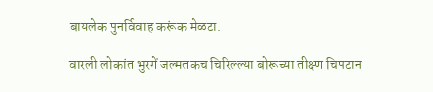बायलेक पुनर्विवाह करूंक मेळटा.

वारली लोकांत भुरगें जल्मतकच चिरिल्ल्या बोरूच्या तीक्ष्ण चिपटान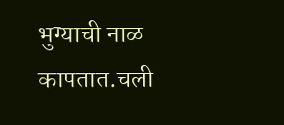भुग्याची नाळ कापतात.चली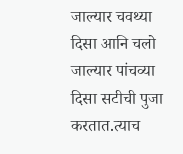जाल्यार चवथ्या दिसा आनि चलो जाल्यार पांचव्या दिसा सटीची पुजा करतात.त्याच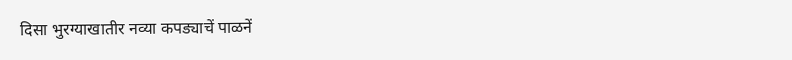दिसा भुरग्याखातीर नव्या कपड्याचें पाळनें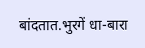बांदतात.भुरगें धा-बारा